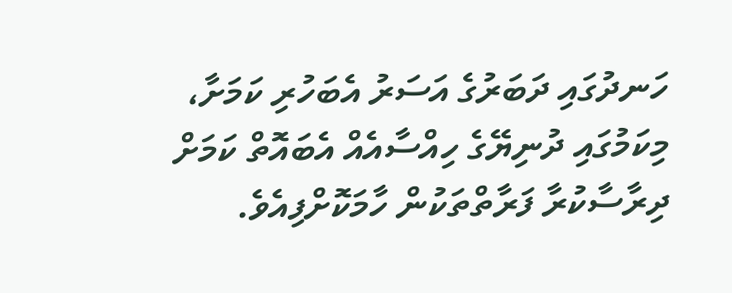ހަނދުގައި ދަބަރުގެ އަސަރު އެބަހުރި ކަމަށާ، މިކަމުގައި ދުނިޔޭގެ ހިއްސާއެއް އެބައޮތް ކަމަށް ދިރާސާކުރާ ފަރާތްތަކުން ހާމަކޮށްފިއެވެ.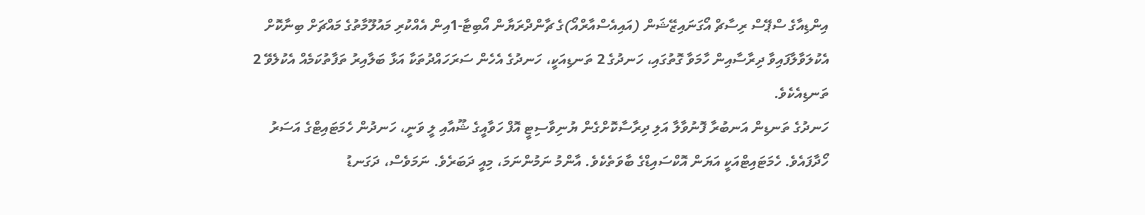އިންޑިއާގެ ސްޕޭސް ރިސާޗް އޯގަނައިޒޭޝަން (އައިއެސްއާރްއޯ)ގެ ޗާންދްރަޔާން އޯބިޓާ-1އިން އެއްކުރި މައުލޫމާތުގެ މައްޗަށް ބިނާކޮށް އެކުލަވާލާފައިވާ ދިރާސާއިން ހާމަވާ ގޮތުގައި، ހަނދުގެ 2 ތަނޑިއަކީ، ހަނދުގެ އެހެން ސަރަހައްދުތަކާ އަޅާ ބަލާއިރު ތަފާތުކަމެއް އެކުލެވޭ 2 ތަނޑިއެކެވެ.
ހަނދުގެ ތަނޑިން އަނބުރާ ފޮނުވާލާ އަލި ދިރާސާކޮށްގެން ޔުނިވާސިޓީ އޮފް ހަވާއީގެ ޝޫއާއި ލީ ވަނީ، ހަނދުން ހެމަޓައިޓްގެ އަސަރު ހޯދާފައެވެ. ހެމަޓައިޓްއަކީ އަޔަން އޮކްސައިޑްގެ ބާވަތެކެވެ. އާންމު ނަމުންނަމަ، މިއީ ދަބަރެވެ. ނަމަވެސް، ދަގަނޑު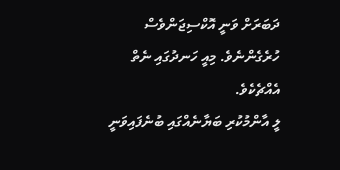ދަބަރަށް ވަނީ އޮކްސިޖަންވެސް ހުރެގެންނެވެ. މިއީ ހަނދުގައި ނެތް އެއްޗެކެވެ.
ލީ އާންމުކުރި ބަޔާނެއްގައި ބުނެފައިވަނީ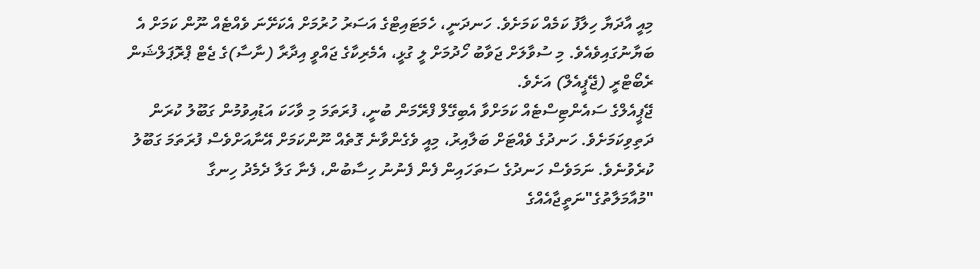މިއީ އާދަޔާ ހިލާފު ކަމެއް ކަމަށެވެ. ހަނދަނީ، ހެމަޓައިޓްގެ އަސަރު ހުރުމަށް އެކަށޭނަ ވެއްޓެއް ނޫން ކަމަށް އެ ބަޔާނުގައިވެއެވެ. މި ސުވާލަށް ޖަވާބު ހޯދުމަށް ލީ ގުޅީ، އެމެރިކާގެ ޖައްވީ އިދާރާ (ނާސާ)ގެ ޖެޓް ޕްރޮޕަލްޝަން ރެބޯޓްރީ (ޖޭޕީއެލް) އަށެވެ.
ޖޭޕީއެލްގެ ސައެންޓިސްޓެއް ކަމަށްވާ އެބިގޭލް ފްރޭމަން ބުނީ، ފުރަތަމަ މި ވާހަކަ އަޑުއިވުމުން ގަބޫލު ކުރަން ދަތިވިކަމަށެވެ. ހަނދުގެ ވެއްޓަށް ބަލާއިރު، މިއީ ވެގެންވާނެ ގޮތެއް ނޫންކަމަށް އޭނާއަށްވެސް ފުރަތަމަ ގަބޫލު ކުރެވުނެވެ. ނަމަވެސް ހަނދުގެ ސަތަހައިން ފެން ފެނުނު ހިސާބުން، ފެނާ ގަލާ ދެމެދު ހިނގާ "މުއާމަލާތުގެ"ނަތީޖާއެއްގެ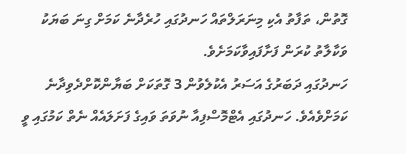ގޮތުން، ތަފާތު އެކި މިނަރަލްތައް ހަނދުގައި ހުރެދާނެ ކަމަށް ގިނަ ބަޔަކު ވަކާލާތު ކުރަން ފަށާފައިވާކަމަށެވެ.
ހަނދުގައި ދަބަރުގެ އަސަރު އެކުލެވުން 3 ގޮތަކަށް ބަޔާންކޮށްދެވިދާނެ ކަމަށްވެއެވެ. ހަނދުގައި އެޓްމޮސްފިއާ ނުވަތަ ވައިގެ ފަށަލައެއް ނެތް ކަމުގައި ވީ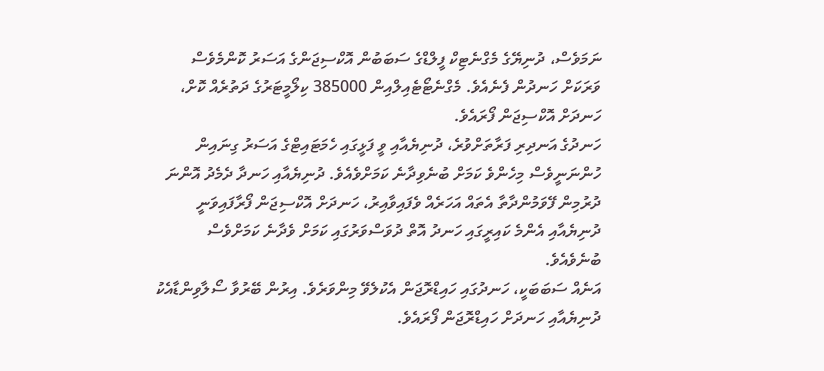ނަމަވެސް، ދުނިޔޭގެ މެގްނެޓިކް ފީލްޑްގެ ސަބަބުން އޮކްސިޖަންގެ އަސަރު ކޮންމެވެސް ވަރަކަށް ހަނދުން ފެނެއެވެ. މެގްނެޓޯޓެއިލްއިން 385000 ކިލޯމީޓަރުގެ ދަތުރެއް ކޮށް، ހަނދަށް އޮކްސިޖަން ފޯރައެވެ.
ހަނދުގެ އަނދިރި ފަރާތަށްވުރެ، ދުނިޔެއާއި ވީ ފަޅީގައި ހެމަޓައިޓްގެ އަސަރު ގިނައިން ހުންނަނީވެސް މިހެންވެ ކަމަށް ބުނެވިދާނެ ކަމަށްވެއެވެ. ދުނިޔެއާއި ހަނދާ ދެމެދު އޮންނަ ދުރުމިން ފޭވަމުންދާތާ އެތައް އަހަރެއް ވެފައިވާއިރު، ހަނދަށް އޮކްސިޖަން ފޯރާފައިވަނީ ދުނިޔެއާއި އެންމެ ކައިރީގައި ހަނދު އޮތް ދުވަސްވަރުގައި ކަމަށް ވެދާނެ ކަމަށްވެސް ބުނެވެއެވެ.
އަނެއް ސަބަބަކީ، ހަނދުގައި ހައިޑްރޮޖަން އެކުލެވޭ މިންވަރެވެ. އިރުން ބޭރުވާ ސޯލާވިންޑާއެކު ދުނިޔެއާއި ހަނދަށް ހައިޑްރޮޖަން ފޯރައެވެ.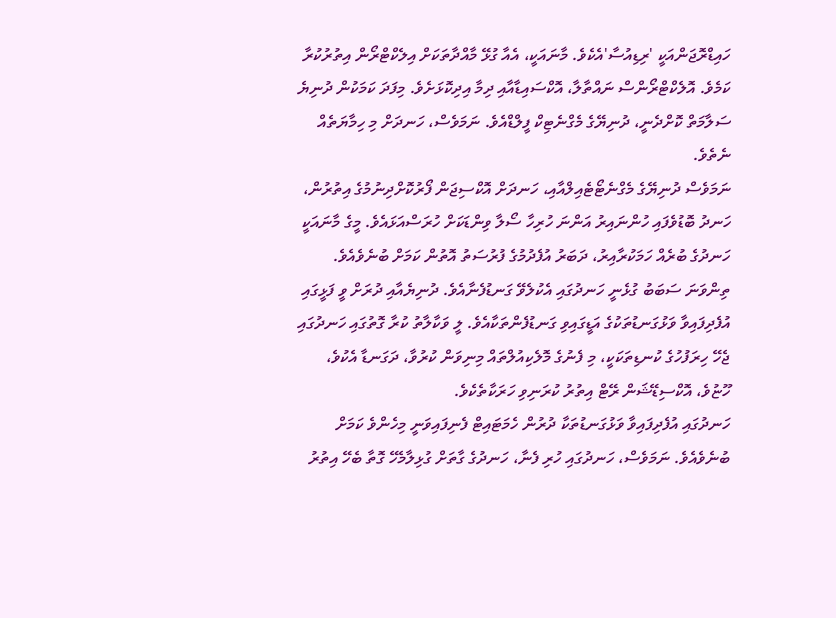ހައިޑްރޮޖަންއަކީ 'ރިޑިއުސާ'އެކެވެ. މާނައަކީ، އެއާ ގުޅޭ މާއްދާތަކަށް އިލެކްޓްރޯން އިތުރުކުރާ ކަމެވެ. އޮލެކްޓްރޯންސް ނައްތާލާ، އޮކްސައިޑާއާއި ދިމާ އިދިކޮޅަށެވެ. މިފަދަ ކަމަކުން ދުނިޔެ ސަލާމަތް ކޮށްދެނީ، ދުނިޔޭގެ މެގްނެޓިކް ފީލްޑްއެވެ. ނަމަވެސް، ހަނދަށް މި ހިމާޔަތެއް ނެތެވެ.
ނަމަވެސް ދުނިޔޭގެ މެގްނެޓޯޓެއިލްއާއި، ހަނދަށް އޮކްސިޖަން ފޯރުކޮށްދިނުމުގެ އިތުރުން، ހަނދު ބޮޑުވެފައި ހުންނައިރު އަންނަ ހުރިހާ ސޯލާ ވިންޑަކަށް ހުރަސްއަޅައެވެ. މީގެ މާނައަކީ ހަނދުގެ ބުރެއް ހަމަކުރާއިރު، ދަބަރު އުފެދުމުގެ ފުރުސަތު އޮތުން ކަމަށް ބުނެވެއެވެ.
ތިންވަނަ ސަބަބު ގުޅެނީ ހަނދުގައި އެކުލެވޭ ގަނޑުފެނާއެވެ. ދުނިޔެއާއި ދުރަށް ވީ ފަޅީގައި އުފެދިފައިވާ ވަޅުގަނޑުތަކުގެ އަޑީގައިވި ގަނޑުފެންތަކާއެވެ. ލީ ވަކާލާތު ކުރާ ގޮތުގައި ހަނދުގައި ޖެހޭ ހިރަފުހުގެ ކުނޑިތަކަކީ، މި ފެނުގެ މޮލެކިއުލްތައް މިނިވަން ކުރުވާ، ދަގަނޑާ އެކުވެ، ހޫޏުވެ، އޮކްސިޑޭޝަން ރޭޓް އިތުރު ކުރަނިވި ހަރަކާތެކެވެ.
ހަނދުގައި އުފެދިފައިވާ ވަޅުގަނޑުތަކާ ދުރުން ހެމަޓައިޓް ފެނިފައިވަނީ މިހެންވެ ކަމަށް ބުނެވެއެވެ. ނަމަވެސް، ހަނދުގައި ހުރި ފެނާ، ހަނދުގެ ގާތަށް ގުޅިލާމެހޭ ގޮތާ ބެހޭ އިތުރު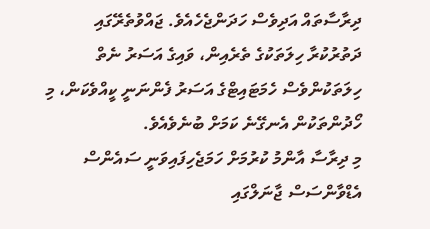ދިރާސާތައް އަދިވެސް ހަދަންޖެހެއެވެ. ޖައްވުތެރޭގައި ދަތުރުކުރާ ހިލަތަކުގެ ތެރެއިން، ވައިގެ އަސަރު ނެތް ހިލަތަކުންވެސް ހެމަޓައިޓްގެ އަސަރު ފެންނަނީ ކީއްވެކަން، މި ހޯދުންތަކުން އެނގޭނެ ކަމަށް ބުނެވެއެވެ.
މި ދިރާސާ އާންމު ކުރުމަށް ހަމަޖެހިފައިވަނީ ސައެންސް އެޑްވާންސަސް ޖާނަލްގައި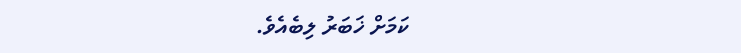ކަމަށް ޚަބަރު ލިބެއެވެ.